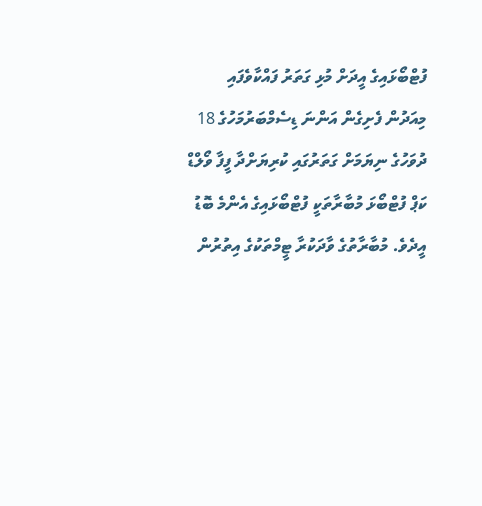ފުޓްބޯޅައިގެ އީދަށް މުޅި ގަތަރު ފައްކާވެފައި
މިއަދުން ފެށިގެން އަންނަ ޑިސެމްބަރުމަހުގެ 18 ދުވަހުގެ ނިޔަމަށް ގަތަރުގައި ކުރިޔަށްދާ ފީފާ ވޯލްޑް ކަޕް ފުޓްބޯޅަ މުބާރާތަކީ ފުޓްބޯޅައިގެ އެންމެ ބޮޑު އީދެވެ. މުބާރާތުގެ ވާދަކުރާ ޓީމްތަކުގެ އިތުރުން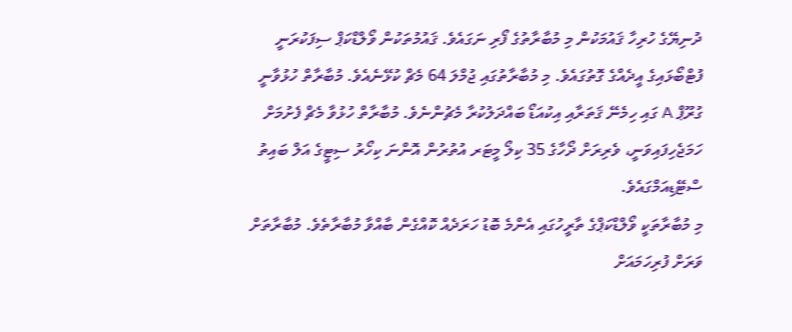ދުނިޔޭގެ ހުރިހާ ޤައުމަކުން މި މުބާރާތުގެ ފޯރި ނަގައެވެ. ޤައުމުތަކުން ވޯލްޑްކަޕް ސިފަކުރަނީ ފުޓްބޯޅައިގެ އީދެއްގެ ގޮތުގައެވެ. މި މުބާރާތުގައި ޖުމްލަ 64 މެޗް ކުޅޭނެއެވެ. މުބާރާތް ހުޅުވާނީ ގުރޫޕް A ގައި ހިމެނޭ ޤަތަރާއި އިކުއަޑޯ ބައްދަލުކުރާ މެޗުންނެވެ. މުބާރާތް ހުޅުވާ މެޗް ފެށުމަށް ހަމަޖެހިފައިވަނީ، ވެރިރަށް ދޯހާގެ 35 ކިލޯ މީޓަރ އުތުރުން އޮންނަ ކިހޯރު ސިޓީގެ އަލް ބައިތު ސްޓޭޑިއަމްގައެވެ.
މި މުބާރާތަކީ ވޯލްޑްކަޕްގެ ތާރީހުގައި އެންމެ ބޮޑު ހަރަދެއް ކޮއްގެން ބާއްވާ މުބާރާތެވެ. މުބާރާތަށް ވަރަށް ފުރިހަމައަށް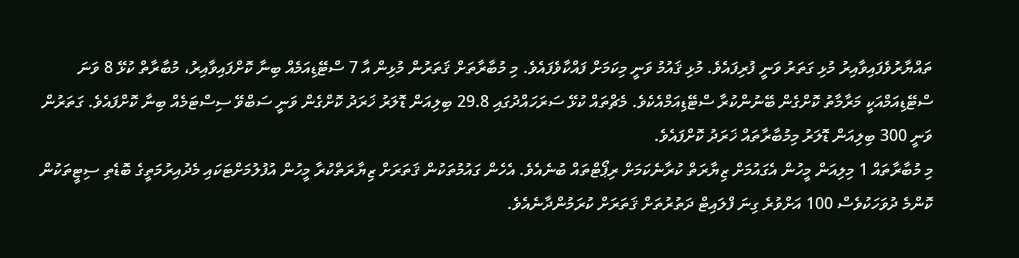ތައްޔާރުވެފައިވާއިރު މުޅި ގަތަރު ވަނީ ފުރިފައެވެ. މުޅި ޤައުމު ވަނީ މިކަމަށް ފައްކާވެފައެވެ. މި މުބާރާތަށް ޤަތަރުން މުޅިން އާ 7 ސްޓޭޑިއަމެއް ބިނާ ކޮށްފައިވާއިރު، މުބާރާތް ކުޅޭ 8 ވަނަ ސްޓޭޑިއަމްއަކީ މަރާމާތު ކޮށްގެން ބޭނުންކުރާ ސްޓޭޑިއަމްއެކެވެ. މެޗްތައް ކުޅޭ ސަރަހައްދުގައި 29.8 ބިލިއަން ޑޮލަރު ޚަރަދު ކޮށްގެން ވަނީ ސަބްވޭ ސިސްޓަމެއް ބިނާ ކޮށްފައެވެ. ގަތަރުން ވަނީ 300 ބިލިއަން ޑޮލަރު މިމުބާރާތައް ޚަރަދު ކޮށްފައެވެ.
މި މުބާރާތައް 1 މިލިއަން މީހުން އެގައުމަށް ޒިޔާރަތް ކުރާނެކަމަށް ރިޕޯޓްތައް ބުނެއެވެ. އެހެން ގައުމުތަކުން ޤަތަރަށް ޒިޔާރަތްކުރާ މީހުން އުފުލުމަށްޓަކައި މެދުއިރުމަތީގެ ބޮޑެތި ސިޓީތަކުން ކޮންމެ ދުވަހަކުވެސް 100 އަށްވުރެ ގިނަ ފްލައިޓް ދަތުރުތަށް ޤަތަރަށް ކުރަމުންދާނެއެވެ.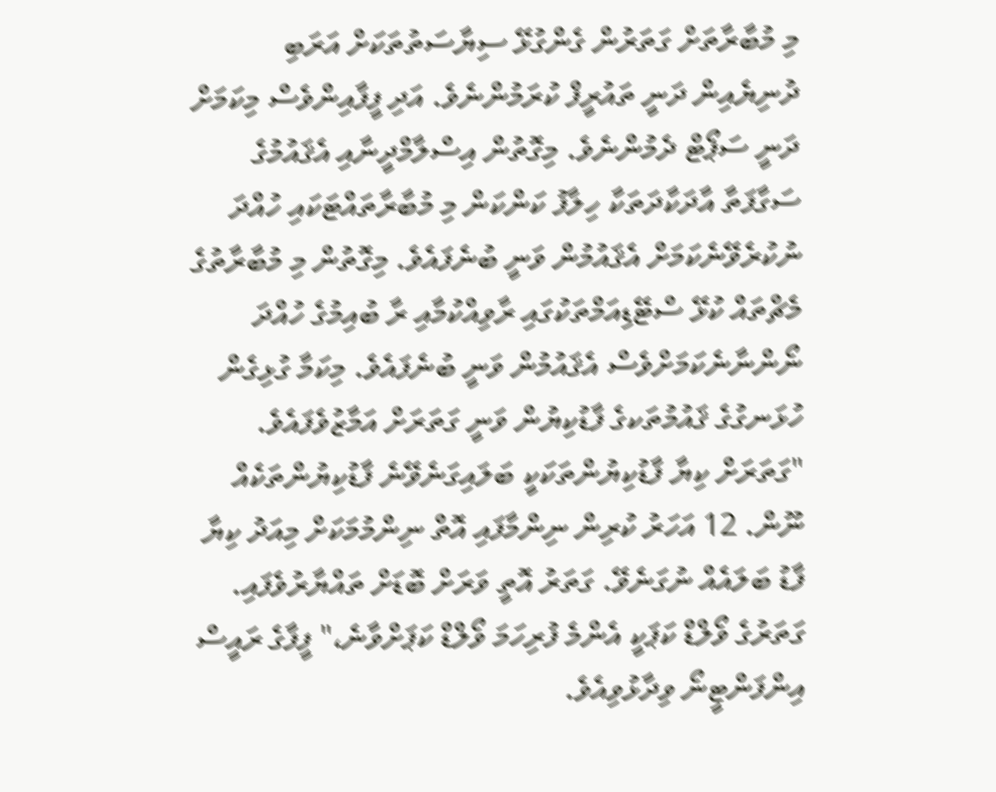މި މުބާރާތަށް ގަތަރުން ގެންގުޅޭ ސިޔާސަތުތަކަށް އަރަބި ދުނިޔެއިން ދަނީ ތައުރީފް ކުރަމުންނެވެ. އަދި ފީފާއިންވެސް މިކަމަށް ދަނީ ސަޕޯޓް ދެމުންނެވެ. މިގޮތުން އިސްލާމްދީނާއި އެޤައުމުގެ ސަގާފަތާ އާދަކާދަތަކާ ހިލާފު ކަންކަން މި މުބާރާތައްޓަކައި ހުއްދަ ނުކުރެވޭނެކަމަށް އެޤައުމުން ވަނީ ބުނެފައެވެ. މިގޮތުން މި މުބާރާތުގެ މެޗްތައް ކުޅޭ ސްޓޭޑިއަމްތަކުގައި ރާވިއްކުމާއި ރާ ބުއިމުގެ ހުއްދަ ނޯންނާނެކަމަށްވެސް އެޤައުމުން ވަނީ ބުނެފައެވެ. މިކަމާ ގުޅިގެން ހުޅަނގުގެ ޤައުމުތަކގެ ފާޑުކިޔުން ވަނީ ގަތަރަށް އަމާޒުވެފައެވެ.
"ގަތަރަށް ކިޔާ ފާޑުކިޔުންތަކަކީ ބަލައިގަނެވޭނެ ފާޑުކިޔުންތަކެއް ނޫން. 12 އަހަރު ކުރިން ނިންމާފައި އޮތް ނިންމުމަކަށް މިއަދު ކިޔާ ފާޑު ބަލައެއް ނުގަނެވޭ. ގަތަރު އޮތީ ވަރަށް ބޮޑަށް ތައްޔާރުވެފައި. ގަތަރުގެ ވޯލްޑް ކަޕަކީ އެންމެ ފުރިހަމަ ވޯލްޑް ކަޕަށްވާނެ،" ފީފާގެ ރައީސް އިންފަންޓީނޯ ވިދާޅުވިއެވެ.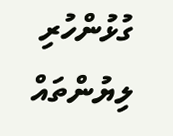ގުޅުންހުރި ލިޔުންތައް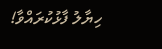ހިޔާލު ފާޅުކުރައްވާ!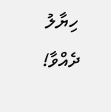ހިޔާލު ދެއްވާ!